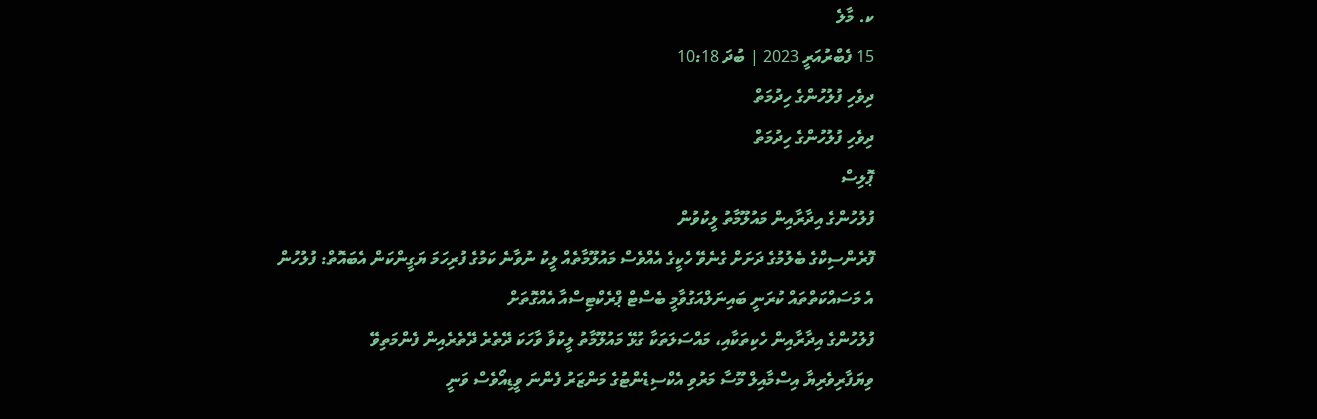ކ. މާލެ
15 ފެބްރުއަރީ 2023 | ބުދަ 10:18
ދިވެހި ފުލުހުންގެ ހިދުމަތް
ދިވެހި ފުލުހުންގެ ހިދުމަތް
ޕޮލިސް
ފުލުހުންގެ އިދާރާއިން މައުލޫމާތު ލީކުވުން
ފޮރެންސިކްގެ ބެލުމުގެ ދަށަށް ގެނެވޭ ހެކީގެ އެއްވެސް މައުލޫމާތެއް ލީކު ނުވާނެ ކަމުގެ ފުރިހަމަ ޔަގީންކަން އެބައޮތް: ފުލުހުން
އެ މަސައްކަތްތައް ކުރަނީ ބައިނަލްއަގުވާމީ ބެސްޓް ޕްރެކްޓިސްއާ އެއްގޮތަށް
ފުލުހުންގެ އިދާރާއިން ހެކިތަކާއި، މައްސަލަތަކާ ގުޅޭ މައުލޫމާތު ލީކުވާ ވާހަކަ ދޭތެރެ ދޭތެރެއިން ފެންމަތިވޭ
ވިޔަފާރިވެރިޔާ އިސްމާއިލް މޫސާ މަރުވި އެކްސިޑެންޓުގެ މަންޒަރު ފެންނަ ވީޑިއޯވެސް ވަނީ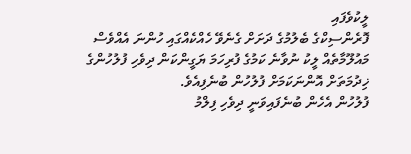ލީކުވެފައި
ފޮރެންސިކްގެ ބެލުމުގެ ދަށަށް ގެނެވޭ ހެއްކެއްގައި ހުންނަ އެއްވެސް މައުލޫމާތެއް ލީކު ނުވާނެ ކަމުގެ ފުރިހަމަ ޔަގީންކަން ދިވެހި ފުލުހުންގެ ޚިދުމަތަށް އޮންނަކަމަށް ފުލުހުން ބުނެފިއެވެ.
ފުލުހުން އެހެން ބުނެފައިވަނީ ދިވެހި ފިލްމު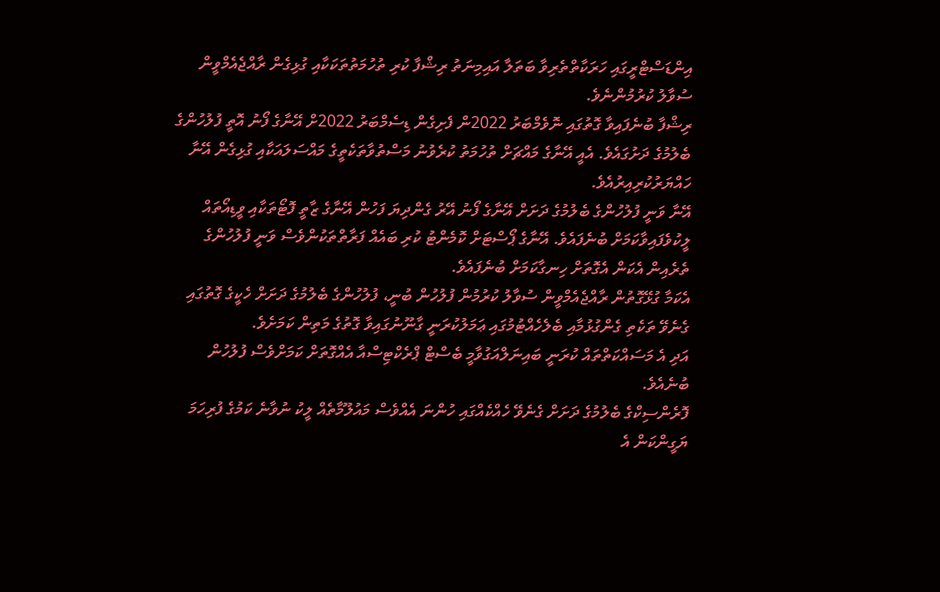އިންޑަސްޓްރީގައި ހަރަކާތްތެރިވާ ބަތަލާ އައިމިނަތު ރިޝްފާ ކުރި ތުހުމަތުތަކަކާއި ގުޅިގެން ރާއްޖެއެމްވީން ސުވާލު ކުރުމުންނެވެ.
ރިޝްފާ ބުނެފައިވާ ގޮތުގައި ނޮވެމްބަރު 2022ން ފެށިގެން ޑިސެމްބަރު 2022ށް އޭނާގެ ފޯނު އޮތީ ފުލުހުންގެ ބެލުމުގެ ދަށުގައެވެ. އެއީ އޭނާގެ މައްޗަށް ތުހުމަތު ކުރެވުނު މަސްތުވާތަކެތީގެ މައްސަލައަކާއި ގުޅިގެން އޭނާ ހައްޔަރުކުރިއިރުއެވެ.
އޭނާ ވަނީ ފުލުހުންގެ ބެލުމުގެ ދަށަށް އޭނާގެ ފޯނު އޭރު ގެންދިޔަ ފަހުން އޭނާގެ ޒާތީ ފޮޓޯތަކާއި ވީޑިއޯތައް ލީކުވެފައިވާކަމަށް ބުނެފައެވެ. އޭނާގެ ޕޯސްޓަށް ކޮމެންޓު ކުރި ބައެއް ފަރާތްތަކުންވެސް ވަނީ ފުލުހުންގެ ތެރެއިން އެކަން އެގޮތަށް ހިނގާކަމަށް ބުނެފައެވެ.
އެކަމާ ގުޅޭގޮތުން ރާއްޖެއެމްވީން ސުވާލު ކުރުމުން ފުލުހުން ބުނީ، ފުލުހުންގެ ބެލުމުގެ ދަށަށް ހެކީގެ ގޮތުގައި ގެނެވޭ ތަކެތި ގެންގުޅުމާއި ބެލެހެއްޓުމުގައި ޢަމަލުކުރަނީ ގާނޫނުގައިވާ ގޮތުގެ މަތިން ކަމަށެވެ.
އަދި އެ މަސައްކަތްތައް ކުރަނީ ބައިނަލްއަގުވާމީ ބެސްޓް ޕްރެކްޓިސްއާ އެއްގޮތަށް ކަމަށްވެސް ފުލުހުން ބުނެއެވެ.
ފޮރެންސިކްގެ ބެލުމުގެ ދަށަށް ގެނެވޭ ހެއްކެއްގައި ހުންނަ އެއްވެސް މައުލޫމާތެއް ލީކު ނުވާނެ ކަމުގެ ފުރިހަމަ ޔަގީންކަން އެ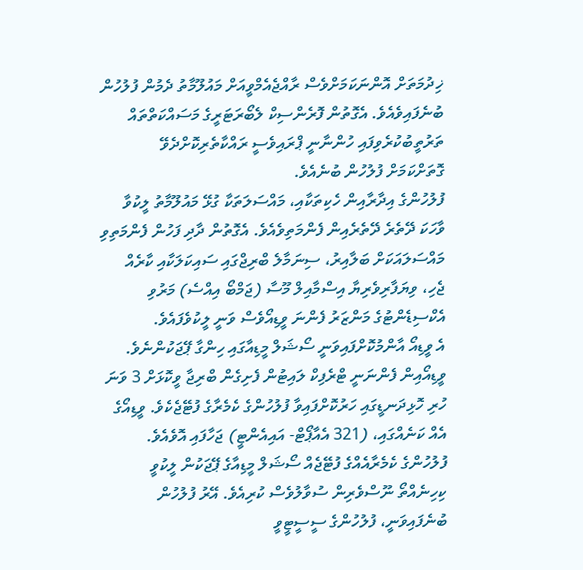ޚިދުމަތަށް އޮންނަކަމަށްވެސް ރާއްޖެއެމްވީއަށް މައުލޫމާތު ދެމުން ފުލުހުން ބުނެފައިވެއެވެ. އެގޮތުން ފޮރެންސިކް ލެބޯރަޓަރީގެ މަސައްކަތްތައް ތަރުތީބުކުރެވިފައި ހުންނާނީ ޕްރައިވެސީ ރައްކާތެރިކޮށްދެވޭ ގޮތަށްކަމަށް ފުލުހުން ބުނެއެވެ.
ފުލުހުންގެ އިދާރާއިން ހެކިތަކާއި، މައްސަލަތަކާ ގުޅޭ މައުލޫމާތު ލީކުވާ ވާހަކަ ދޭތެރެ ދޭތެރެއިން ފެންމަތިވެއެވެ. އެގޮތުން ދާދި ފަހުން ފެންމަތިވި މައްސަލައަކަށް ބަލާއިރު، ސިނަމާލެ ބްރިޖްގައި ސައިކަލަކާއި ކާރެއް ޖެހި، ވިޔަފާރިވެރިޔާ އިސްމާއިލް މޫސާ (ޖަމްބޯ އިއްސެ) މަރުވި އެކްސިޑެންޓުގެ މަންޒަރު ފެންނަ ވީޑިއޯވެސް ވަނީ ލީކުވެފައެވެ.
އެ ވީޑިއޯ އާންމުކޮށްފައިވަނީ ސޯޝަލް މީޑިއާގައި ހިންގާ ޕޭޖަކުންނެވެ.
ވީޑިއޯއިން ފެންނަނީ ޓްރެފިކް ލައިޓުން ފެށިގެން ބްރިޖާ ވީކޮޅަށް 3 ވަނަ ހުރި ހޮޅިދަނޑީގައި ހަރުކޮށްފައިވާ ފުލުހުންގެ ކެމެރާގެ ފުޓޭޖެކެވެ. ވީޑިއޯގެ އެއް ކަނެއްގައި، (321 އެއާޕޯޓް- އައިއެންޓީ) ޖަހާފައި އޮވެއެވެ.
ފުލުހުންގެ ކެމެރާއެއްގެ ފުޓޭޖެއް ސޯޝަލް މީޑިއާގެ ޕޭޖަކުން ލީކުވީ ކިހިނެއްތޯ ނޫސްވެރިން ސުވާލުވެސް ކުރިއެވެ. އޭރު ފުލުހުން ބުނެފައިވަނީ، ފުލުހުންގެ ސީސީޓީވީ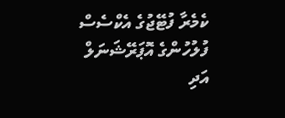ކެމެރާ ފުޓޭޖުގެ އެކްސެސް ފުލުހުންގެ އޮޕަރޭޝަނަލް އަދި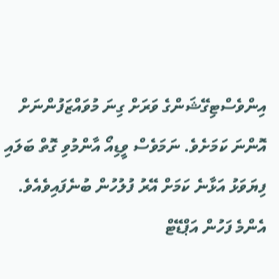އިންވެސްޓިގޭޝަންގެ ވަރަށް ގިނަ މުވައްޒަފުންނަށް އޮންނަ ކަމަށެވެ. ނަމަވެސް ވީޑިއޯ އާންމުވި ގޮތް ބަލައި ފިޔަވަޅު އަޅާނެ ކަމަށް އޭރު ފުލުހުން ބުނެފައިވެއެވެ.
އެންމެ ފަހުން އަޕްޑޭޓް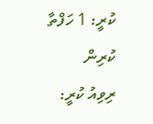ކުރީ: 1 ހަފްތާ ކުރިން
ރިވިއު ކުރީ: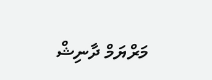މަރްޔަމް ދާނިޝް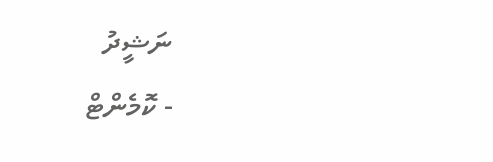ނަޝީދު
- ކޮމެންޓް